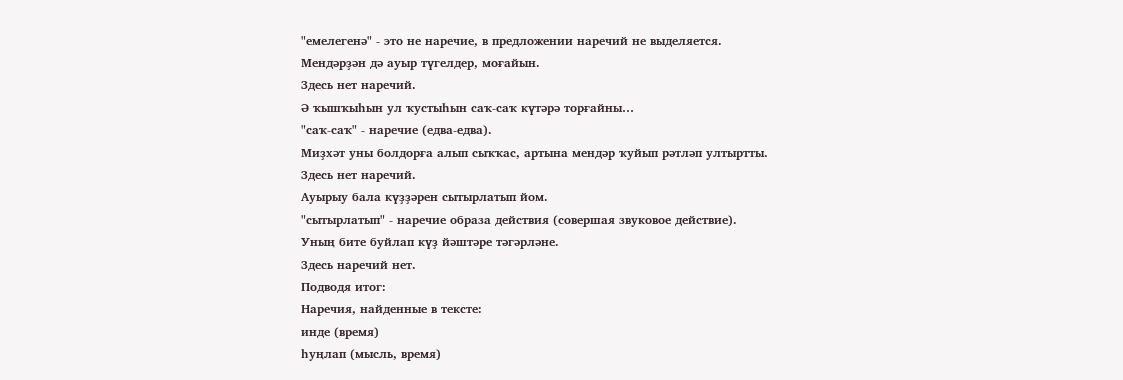"емелегенә" - это не наречие, в предложении наречий не выделяется.
Мендәрҙән дә ауыр түгелдер, моғайын.
Здесь нет наречий.
Ә ҡышҡыһын ул ҡустыһын саҡ-саҡ күтәрә торғайны…
"саҡ-саҡ" - наречие (едва-едва).
Миҙхәт уны болдорға алып сыҡҡас, артына мендәр ҡуйып рәтләп ултыртты.
Здесь нет наречий.
Ауырыу бала күҙҙәрен сытырлатып йом.
"сытырлатып" - наречие образа действия (совершая звуковое действие).
Уның бите буйлап күҙ йәштәре тәгәрләне.
Здесь наречий нет.
Подводя итог:
Наречия, найденные в тексте:
инде (время)
һуңлап (мысль, время)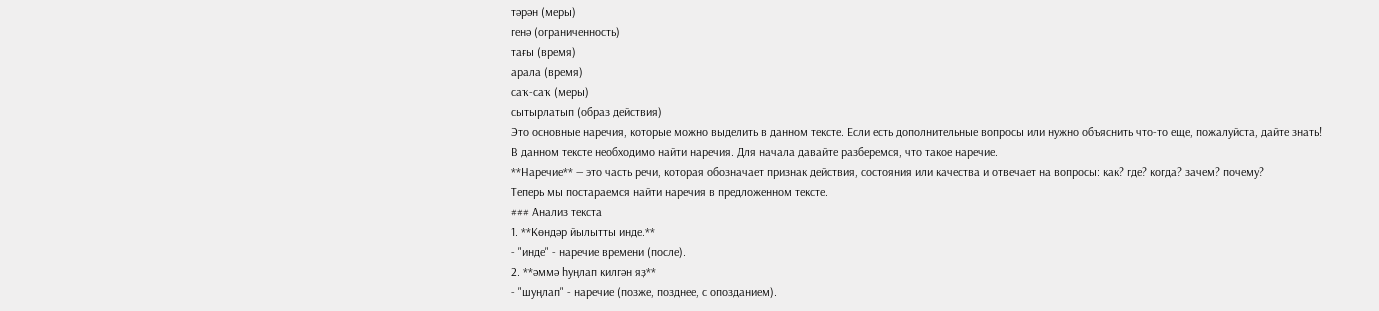тәрән (меры)
генә (ограниченность)
тағы (время)
арала (время)
саҡ-саҡ (меры)
сытырлатып (образ действия)
Это основные наречия, которые можно выделить в данном тексте. Если есть дополнительные вопросы или нужно объяснить что-то еще, пожалуйста, дайте знать!
В данном тексте необходимо найти наречия. Для начала давайте разберемся, что такое наречие.
**Наречие** — это часть речи, которая обозначает признак действия, состояния или качества и отвечает на вопросы: как? где? когда? зачем? почему?
Теперь мы постараемся найти наречия в предложенном тексте.
### Анализ текста
1. **Көндәр йылытты инде.**
- "инде" - наречие времени (после).
2. **әммә һуңлап килгән яҙ**
- "шуңлап" - наречие (позже, позднее, с опозданием).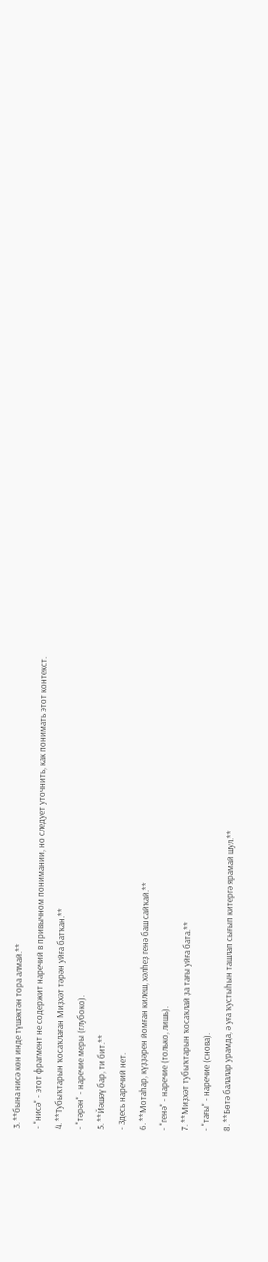3. **бына нисә көн инде түшәктән тора алмай.**
- "нисә" - этот фрагмент не содержит наречий в привычном понимании, но следует уточнить, как понимать этот контекст.
4. **Тубыҡтарын ҡосаҡлаған Миҙхәт тәрән уйға батҡан.**
- "тәрән" - наречие меры (глубоко).
5. **Йәшәү бар, ти бит.**
- Здесь наречий нет.
6. **Мотаһар, күҙҙәрен йомған килеш, хәлһеҙ генә баш сайҡай.**
- "генә" - наречие (только, лишь).
7. **Миҙхәт тубыҡтарын ҡосаҡлай ҙа тағы уйға бата.**
- "тағы" - наречие (снова).
8. **Бөтә балалар урамда, ә уға ҡустыһын ташлап сығып китергә ярамай шул.**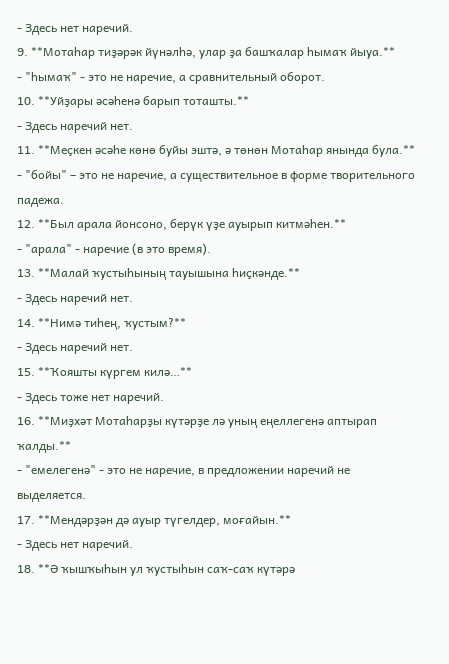- Здесь нет наречий.
9. **Мотаһар тиҙәрәк йүнәлһә, улар ҙа башҡалар һымаҡ йыуа.**
- "һымаҡ" - это не наречие, а сравнительный оборот.
10. **Уйҙары әсәһенә барып тоташты.**
- Здесь наречий нет.
11. **Меҫкен әсәһе көнө буйы эштә, ә төнөн Мотаһар янында була.**
- "бойы" – это не наречие, а существительное в форме творительного падежа.
12. **Был арала йонсоно, берүк үҙе ауырып китмәһен.**
- "арала" - наречие (в это время).
13. **Малай ҡустыһының тауышына һиҫкәнде.**
- Здесь наречий нет.
14. **Нимә тиһең, ҡустым?**
- Здесь наречий нет.
15. **Ҡояшты күргем килә…**
- Здесь тоже нет наречий.
16. **Миҙхәт Мотаһарҙы күтәрҙе лә уның еңеллегенә аптырап ҡалды.**
- "емелегенә" - это не наречие, в предложении наречий не выделяется.
17. **Мендәрҙән дә ауыр түгелдер, моғайын.**
- Здесь нет наречий.
18. **Ә ҡышҡыһын ул ҡустыһын саҡ-саҡ күтәрә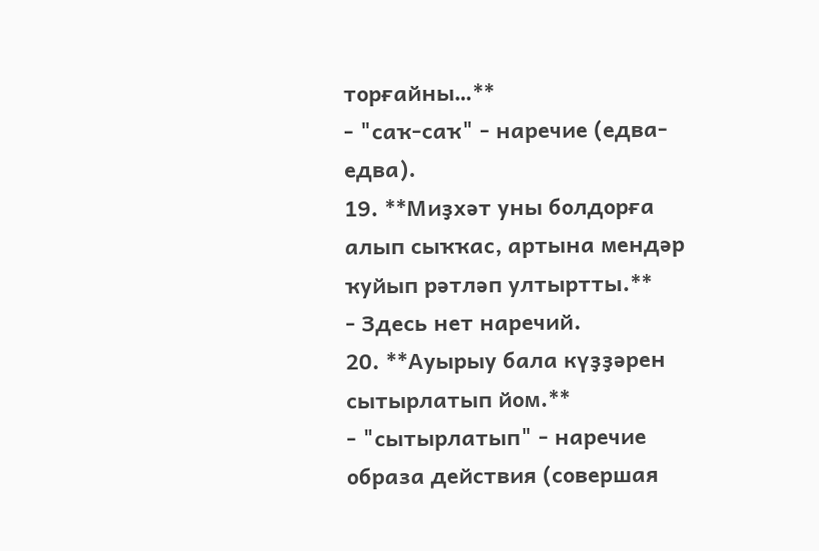торғайны…**
- "саҡ-саҡ" - наречие (едва-едва).
19. **Миҙхәт уны болдорға алып сыҡҡас, артына мендәр ҡуйып рәтләп ултыртты.**
- Здесь нет наречий.
20. **Ауырыу бала күҙҙәрен сытырлатып йом.**
- "сытырлатып" - наречие образа действия (совершая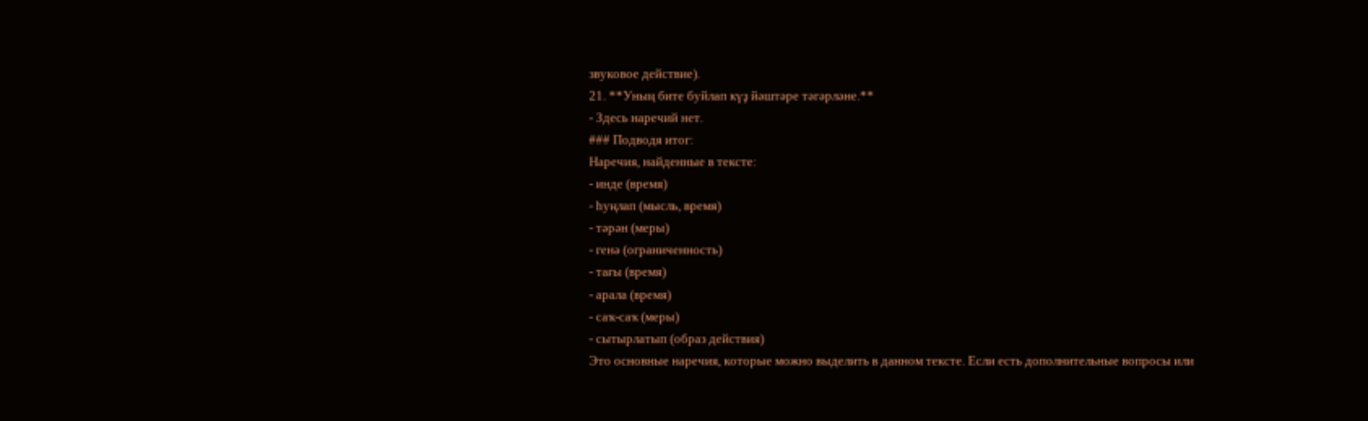звуковое действие).
21. **Уның бите буйлап күҙ йәштәре тәгәрләне.**
- Здесь наречий нет.
### Подводя итог:
Наречия, найденные в тексте:
- инде (время)
- һуңлап (мысль, время)
- тәрән (меры)
- генә (ограниченность)
- тағы (время)
- арала (время)
- саҡ-саҡ (меры)
- сытырлатып (образ действия)
Это основные наречия, которые можно выделить в данном тексте. Если есть дополнительные вопросы или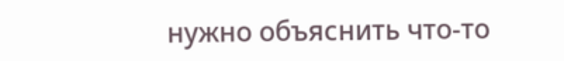нужно объяснить что-то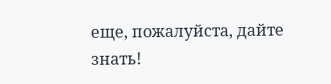еще, пожалуйста, дайте знать!